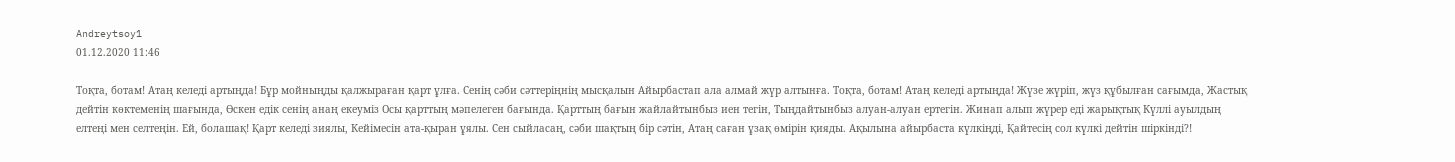Andreytsoy1
01.12.2020 11:46

Тоқта, ботам! Атаң келеді артыңда! Бұр мойныңды қалжыраған қарт ұлға. Сенің сәби сәттеріңнің мысқалын Айырбастап ала алмай жүр алтынға. Тоқта, ботам! Атаң келеді артыңда! Жүзе жүріп, жүз құбылған сағымда, Жастық дейтін көктеменің шағында, Өскен едік сенің анаң екеуміз Осы қарттың мәпелеген бағында. Қарттың бағын жайлайтынбыз иен тегін, Тыңдайтынбыз алуан-алуан ертегін. Жинап алып жүрер еді жарықтық Күллі ауылдың елтеңі мен селтеңін. Ей, болашақ! Қарт келеді зиялы, Кейімесін ата-қыран ұялы. Сен сыйласаң, сәби шақтың бір сәтін, Атаң саған ұзақ өмірін қияды. Ақылына айырбаста күлкіңді, Қайтесің сол күлкі дейтін шіркінді?!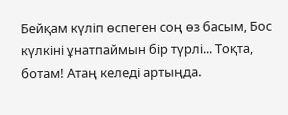Бейқам күліп өспеген соң өз басым, Бос күлкіні ұнатпаймын бір түрлі... Тоқта, ботам! Атаң келеді артыңда.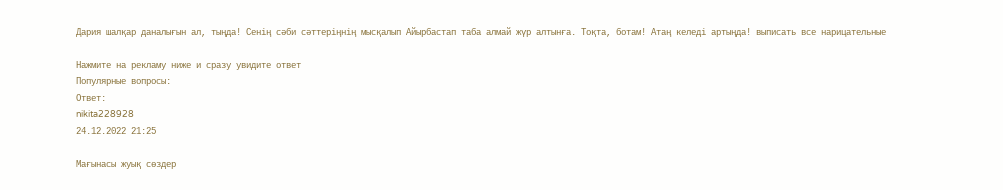Дария шалқар даналығын ал, тыңда! Сенің сәби сәттеріңнің мысқалып Айырбастап таба алмай жүр алтынға. Тоқта, ботам! Атаң келеді артыңда! выписать все нарицательные

Нажмите на рекламу ниже и сразу увидите ответ
Популярные вопросы:
Ответ:
nikita228928
24.12.2022 21:25

Мағынасы жуық сөздер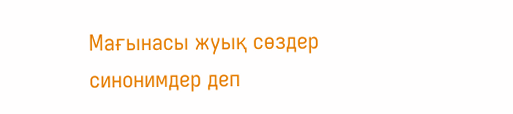Мағынасы жуық сөздер синонимдер деп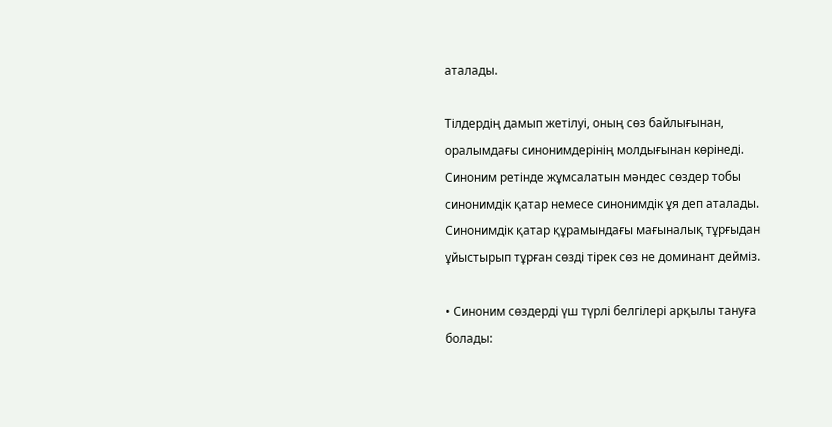аталады.

Тілдердің дамып жетілуі, оның сөз байлығынан, оралымдағы синонимдерінің молдығынан көрінеді. Синоним ретінде жұмсалатын мәндес сөздер тобы синонимдік қатар немесе синонимдік ұя деп аталады. Синонимдік қатар құрамындағы мағыналық тұрғыдан ұйыстырып тұрған сөзді тірек сөз не доминант дейміз.

• Синоним сөздерді үш түрлі белгілері арқылы тануға болады: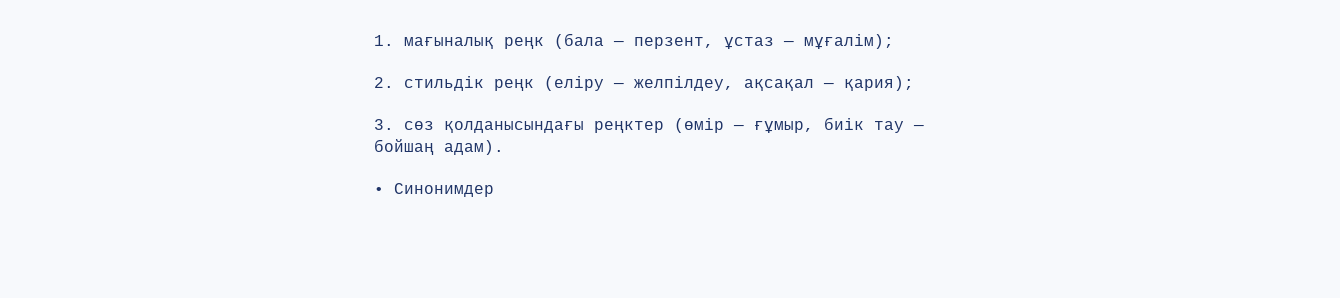1. мағыналық реңк (бала — перзент, ұстаз — мұғалім);

2. стильдік реңк (еліру — желпілдеу, ақсақал — қария);

3. сөз қолданысындағы реңктер (өмір — ғұмыр, биік тау — бойшаң адам).

• Синонимдер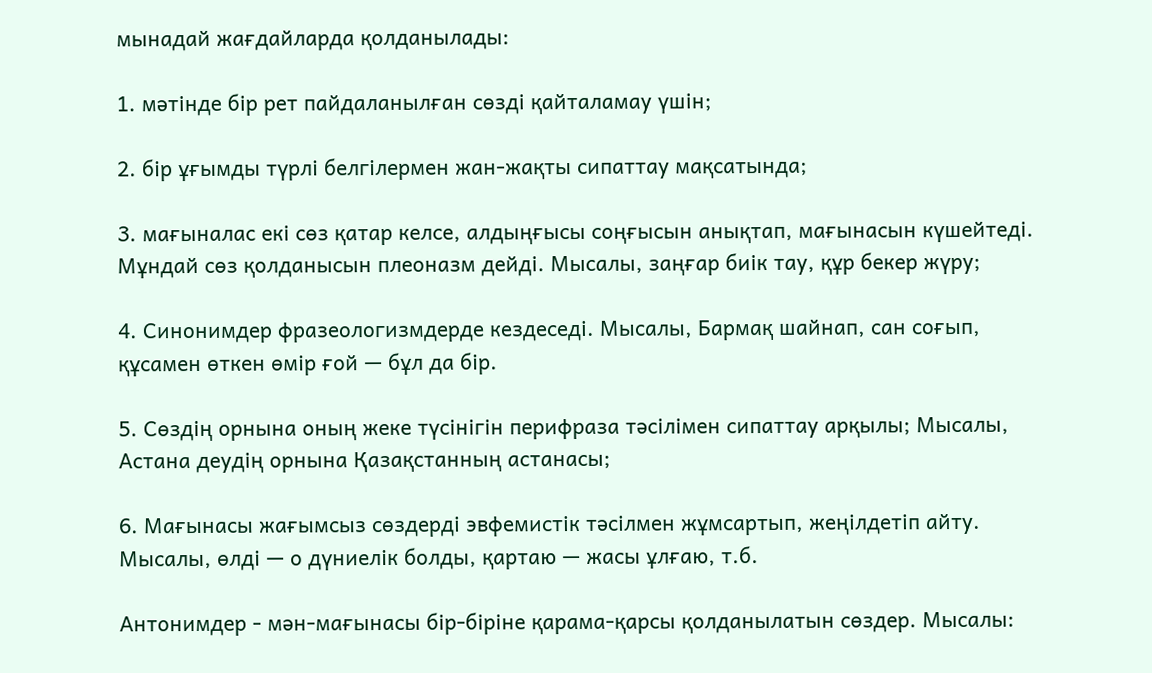мынадай жағдайларда қолданылады:

1. мәтінде бір рет пайдаланылған сөзді қайталамау үшін;

2. бір ұғымды түрлі белгілермен жан-жақты сипаттау мақсатында;

3. мағыналас екі сөз қатар келсе, алдыңғысы соңғысын анықтап, мағынасын күшейтеді. Мұндай сөз қолданысын плеоназм дейді. Мысалы, заңғар биік тау, құр бекер жүру;

4. Синонимдер фразеологизмдерде кездеседі. Мысалы, Бармақ шайнап, сан соғып, құсамен өткен өмір ғой — бұл да бір.

5. Сөздің орнына оның жеке түсінігін перифраза тәсілімен сипаттау арқылы; Мысалы, Астана деудің орнына Қазақстанның астанасы;

6. Мағынасы жағымсыз сөздерді эвфемистік тәсілмен жұмсартып, жеңілдетіп айту. Мысалы, өлді — о дүниелік болды, қартаю — жасы ұлғаю, т.б.

Антонимдер - мән-мағынасы бір-біріне қарама-қарсы қолданылатын сөздер. Мысалы: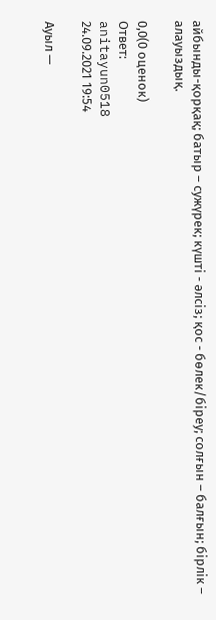айбынды-қорқақ; батыр – сужүрек; күшті - әлсіз; қос - бөлек/біреу; солғын – балғын; бірлік – алауыздық.

0,0(0 оценок)
Ответ:
anitayun0518
24.09.2021 19:54

Ауыл —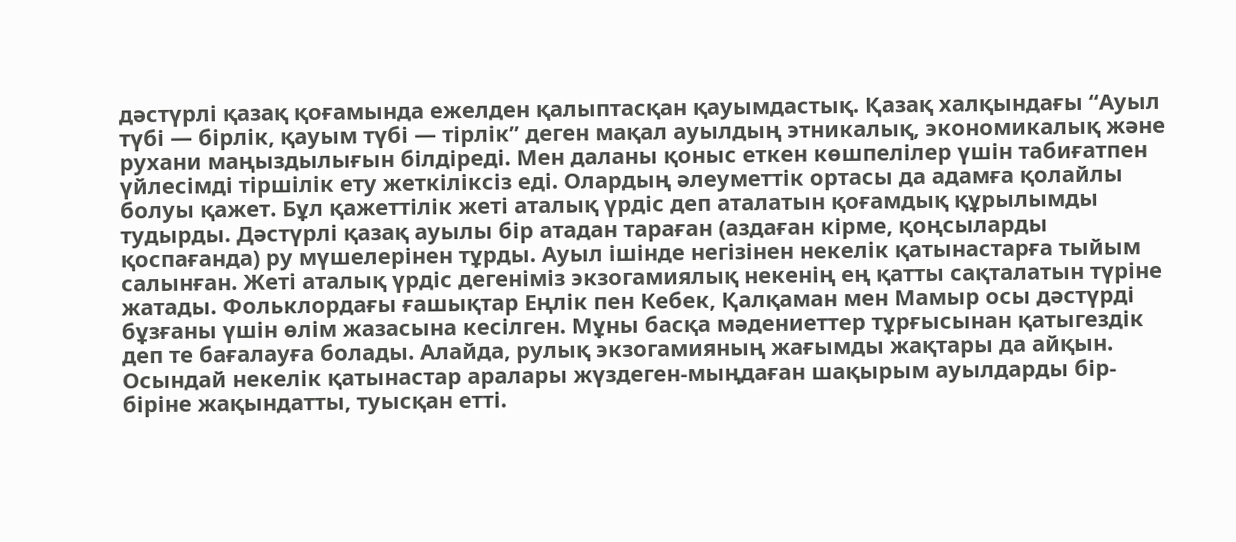дәстүрлі қазақ қоғамында ежелден қалыптасқан қауымдастық. Қазақ халқындағы “Ауыл түбі — бірлік, қауым түбі — тірлік” деген мақал ауылдың этникалық, экономикалық және рухани маңыздылығын білдіреді. Мен даланы қоныс еткен көшпелілер үшін табиғатпен үйлесімді тіршілік ету жеткіліксіз еді. Олардың әлеуметтік ортасы да адамға қолайлы болуы қажет. Бұл қажеттілік жеті аталық үрдіс деп аталатын қоғамдық құрылымды тудырды. Дәстүрлі қазақ ауылы бір атадан тараған (аздаған кірме, қоңсыларды қоспағанда) ру мүшелерінен тұрды. Ауыл ішінде негізінен некелік қатынастарға тыйым салынған. Жеті аталық үрдіс дегеніміз экзогамиялық некенің ең қатты сақталатын түріне жатады. Фольклордағы ғашықтар Еңлік пен Кебек, Қалқаман мен Мамыр осы дәстүрді бұзғаны үшін өлім жазасына кесілген. Мұны басқа мәдениеттер тұрғысынан қатыгездік деп те бағалауға болады. Алайда, рулық экзогамияның жағымды жақтары да айқын. Осындай некелік қатынастар аралары жүздеген-мыңдаған шақырым ауылдарды бір-біріне жақындатты, туысқан етті.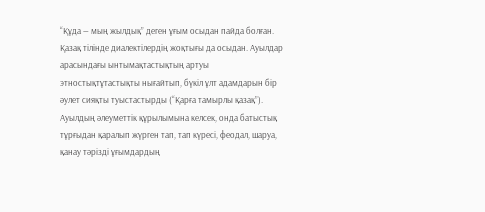“Құда — мың жылдық” деген ұғым осыдан пайда болған. Қазақ тілінде диалектілердің жоқтығы да осыдан. Ауылдар арасындағы ынтымақтастықтың артуы этностықтұтастықты нығайтып, бүкіл ұлт адамдарын бір әулет сияқты туыстастырды (“Қарға тамырлы қазақ”). Ауылдың әлеуметтік құрылымына келсек, онда батыстық тұрғыдан қаралып жүрген тап, тап күресі, феодал, шаруа, қанау тәрізді ұғымдардың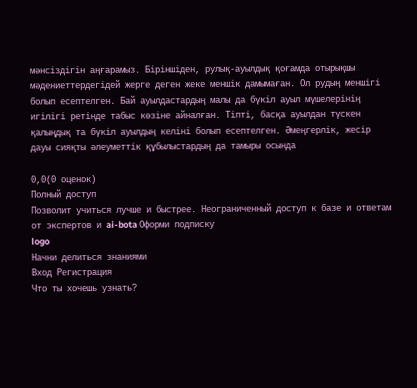мәнсіздігін аңғарамыз. Біріншіден, рулық-ауылдық қоғамда отырықшы мәдениеттердегідей жерге деген жеке меншік дамымаған. Ол рудың меншігі болып есептелген. Бай ауылдастардың малы да бүкіл ауыл мүшелерінің игілігі ретінде табыс көзіне айналған. Тіпті, басқа ауылдан түскен қалыңдық та бүкіл ауылдың келіні болып есептелген. Әмеңгерлік, жесір дауы сияқты әлеуметтік құбылыстардың да тамыры осында

0,0(0 оценок)
Полный доступ
Позволит учиться лучше и быстрее. Неограниченный доступ к базе и ответам от экспертов и ai-bota Оформи подписку
logo
Начни делиться знаниями
Вход Регистрация
Что ты хочешь узнать?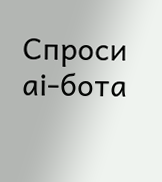Спроси ai-бота